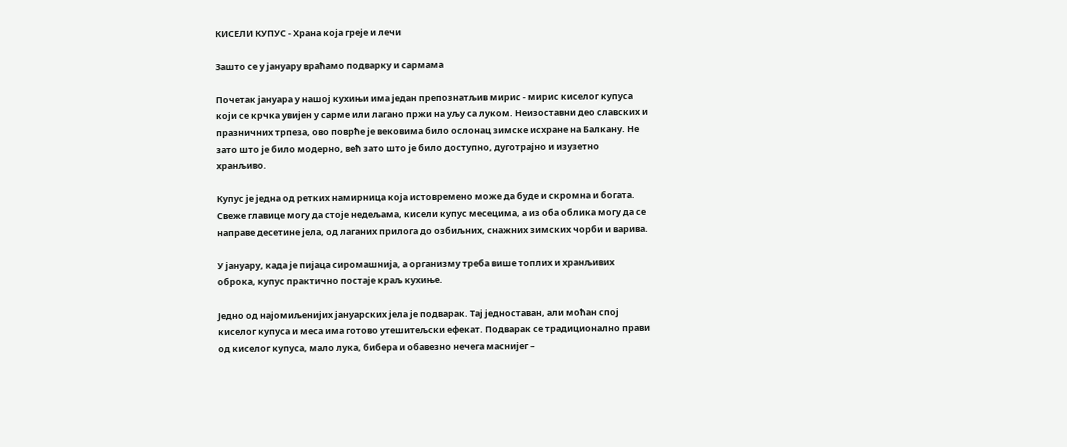КИСЕЛИ КУПУС - Храна која греје и лечи

Зашто се у јануару враћамо подварку и сармама

Почетак јануара у нашој кухињи има један препознатљив мирис - мирис киселог купуса који се крчка увијен у сарме или лагано пржи на уљу са луком. Неизоставни део славских и празничних трпеза, ово поврће је вековима било ослонац зимске исхране на Балкану. Не зато што је било модерно, већ зато што је било доступно, дуготрајно и изузетно хранљиво.

Купус је једна од ретких намирница која истовремено може да буде и скромна и богата. Свеже главице могу да стоје недељама, кисели купус месецима, а из оба облика могу да се направе десетине јела, од лаганих прилога до озбиљних, снажних зимских чорби и варива.

У јануару, када је пијаца сиромашнија, а организму треба више топлих и хранљивих оброка, купус практично постаје краљ кухиње.

Једно од најомиљенијих јануарских јела је подварак. Тај једноставан, али моћан спој киселог купуса и меса има готово утешитељски ефекат. Подварак се традиционално прави од киселог купуса, мало лука, бибера и обавезно нечега маснијег –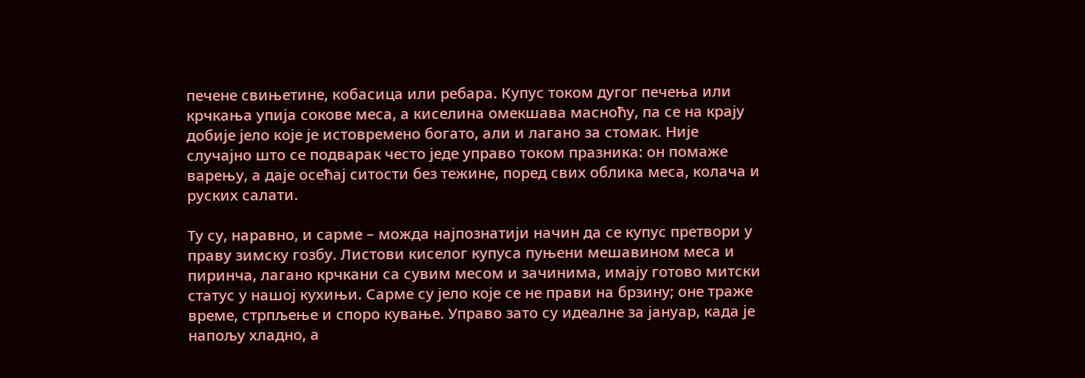печене свињетине, кобасица или ребара. Купус током дугог печења или крчкања упија сокове меса, а киселина омекшава масноћу, па се на крају добије јело које је истовремено богато, али и лагано за стомак. Није случајно што се подварак често једе управо током празника: он помаже варењу, а даје осећај ситости без тежине, поред свих облика меса, колача и руских салати.

Ту су, наравно, и сарме – можда најпознатији начин да се купус претвори у праву зимску гозбу. Листови киселог купуса пуњени мешавином меса и пиринча, лагано крчкани са сувим месом и зачинима, имају готово митски статус у нашој кухињи. Сарме су јело које се не прави на брзину; оне траже време, стрпљење и споро кување. Управо зато су идеалне за јануар, када је напољу хладно, а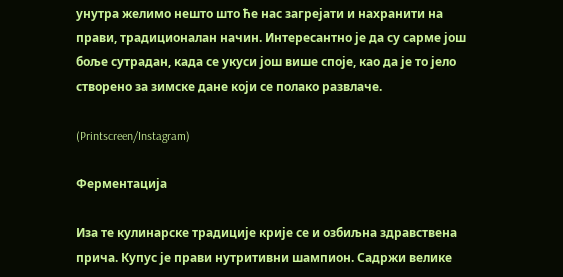унутра желимо нешто што ће нас загрејати и нахранити на прави, традиционалан начин. Интересантно је да су сарме још боље сутрадан, када се укуси још више споје, као да је то јело створено за зимске дане који се полако развлаче.

(Printscreen/Instagram)

Ферментација

Иза те кулинарске традиције крије се и озбиљна здравствена прича. Купус је прави нутритивни шампион. Садржи велике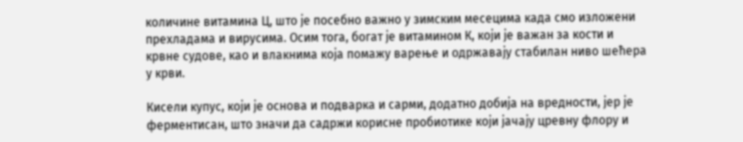количине витамина Ц, што је посебно важно у зимским месецима када смо изложени прехладама и вирусима. Осим тога, богат је витамином К, који је важан за кости и крвне судове, као и влакнима која помажу варење и одржавају стабилан ниво шећера у крви.

Кисели купус, који је основа и подварка и сарми, додатно добија на вредности, јер је ферментисан, што значи да садржи корисне пробиотике који јачају цревну флору и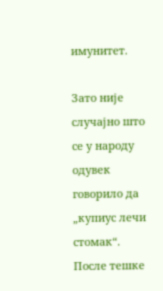имунитет.

Зато није случајно што се у народу одувек говорило да „купиус лечи стомак“. После тешке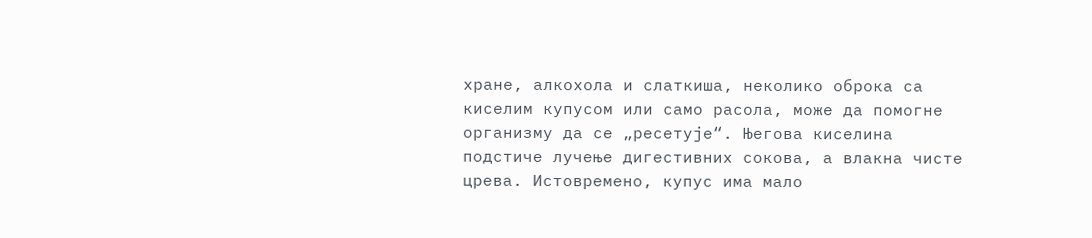хране, алкохола и слаткиша, неколико оброка са киселим купусом или само расола, може да помогне организму да се „ресетује“. Његова киселина подстиче лучење дигестивних сокова, а влакна чисте црева. Истовремено, купус има мало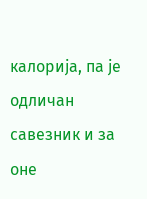калорија, па је одличан савезник и за оне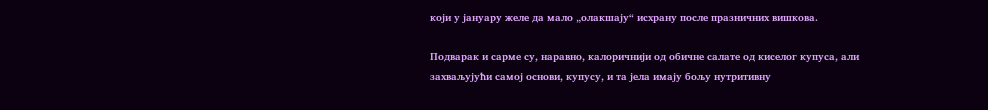који у јануару желе да мало „олакшају“ исхрану после празничних вишкова.

Подварак и сарме су, наравно, калоричнији од обичне салате од киселог купуса, али захваљујући самој основи, купусу, и та јела имају бољу нутритивну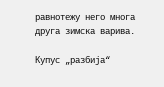равнотежу него многа друга зимска варива.

Купус „разбија“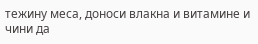тежину меса, доноси влакна и витамине и чини да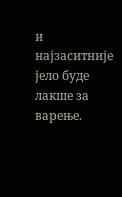и најзаситније јело буде лакше за варење.